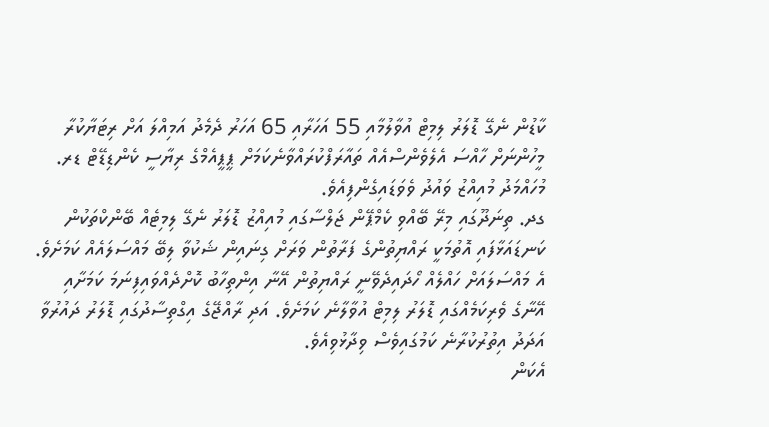ކާޑުން ނެގޭ ޑޮލަރު ލިމިޓް އުވާލުމާއި 55 އަހަރާއި 65 އަހަރު ދެމެދު އަމިއްލަ އަށް ރިޓަޔާކުރާ މީހުންނަށް ހާއްސަ އެލެވެންސްއެއް ތައާރަފްކުރައްވާނެކަމަށް ޕީޕީއެމްގެ ރިޔާސީ ކެންޑިޑޭޓް ޑރ. މުހައްމަދު މުއިއްޒު ވައުދު ވެވަޑައިގެންފިއެވެ.
ގދ. ތިނަދޫގައި މިރޭ ބޭއްވި ކެމްޕޭން ޖަލްސާގައި މުއިއްޒު ޑޮލަރު ނެގޭ ލިމިޓެއް ބޭންކްތަކުން ކަނޑައަޅާފައި އޮތުމަކީ ރައްޔިތުންގެ ފަރާތުން ވަރަށް ގިނައިން ޝަކުވާ ލިބޭ މައްސަލައެއް ކަމަށެވެ. އެ މައްސަލައަށް ހައްލެއް ހޯދައިދެވޭނީ ރައްޔިތުން އޭނާ އިންތިހާބު ކޮށްދެއްވައިފިނަމަ ކަމަށާއި އޭނާގެ ވެރިކަމެއްގައި ޑޮލަރު ލިމިޓް އުވާލާނެ ކަމަށެވެ. އަދި ރާއްޖޭގެ އިގްތިސާދުގައި ޑޮލަރު ދައުރުވާ އަދަދު އިތުރުކުރާނެ ކަމުގައިވެސް ވިދާޅުވިއެވެ.
އެކަން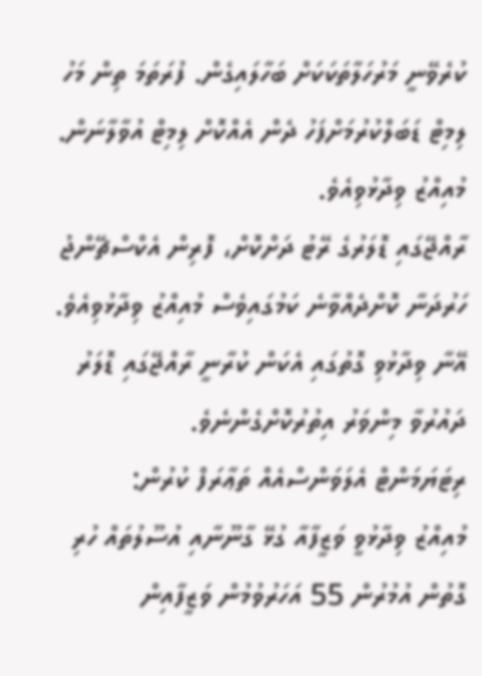ކުރެވޭނީ މަރުހަލާތަކަކަށް ބަހާލައިގެން. ފުރަތަމަ ތިން މަހު ލިމިޓް ޑަބަލްކުރުމަށްފަހު ދެން އެއްކޮށް ލިމިޓް އުވާލާނަން. މުއިއްޒު ވިދާޅުވިއެވެ.
ރާއްޖޭގައި ޑޮލަރުގެ ރޭޓު ދަށްކޮށް، ފޮރިން އެކްސްޗޭންޖު ހަރުދަނާ ކޮށްދެއްވާނެ ކަމުގައިވެސް މުއިއްޒު ވިދާޅުވިއެވެ. އޭނާ ވިދާޅުވި ގޮތުގައި އެކަން ކުރާނީ ރާއްޖޭގައި ޑޮލަރު ދައުރުވާ މިންވަރު އިތުރުކޮށްގެންނެވެ.
ރިޓަޔަމަންޓް އެލަވަންސްއެއް ތަޢާރަފް ކުރުން:
މުއިއްޒު ވިދާޅުވީ ވަޒީފާއާ ގުޅޭ ގާނޫނާއި އުސޫލުތައް ހުރި ގޮތުން އުމުރުން 55 އަހަރުވުމުން ވަޒީފާއިން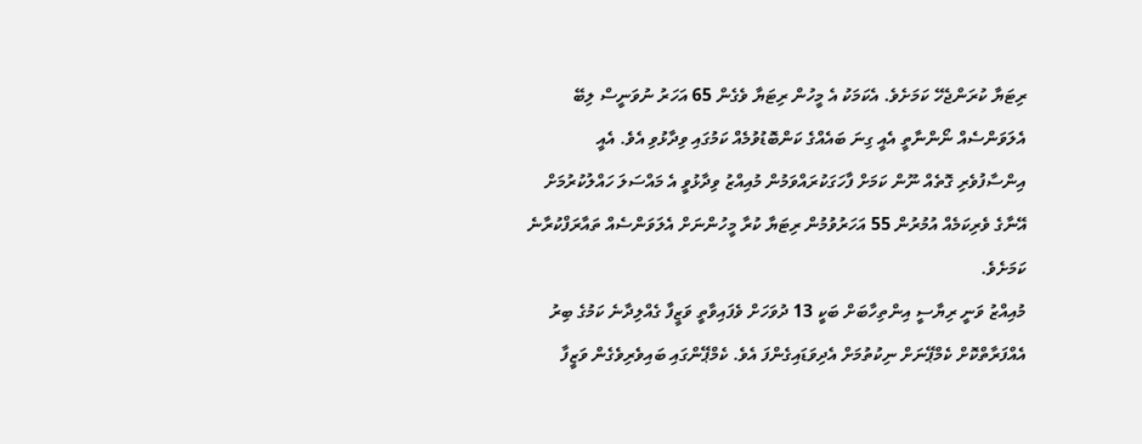ރިޓަޔާ ކުރަންޖެހޭ ކަމަށެވެ. އެކަމަކު އެ މީހުން ރިޓަޔާ ވެގެން 65 އަހަރު ނުވަނީސް ލިބޭ އެލަވަންސެއް ނޯންނާތީ އެއީ ގިނަ ބައެއްގެ ކަންބޮޑުވުމެއް ކަމުގައި ވިދާޅުވި އެވެ. އެއީ އިންސާފުވެރި ގޮތެއް ނޫން ކަމަށް ފާހަގަކުރައްވަމުން މުއިއްޒު ވިދާޅުވީ އެ މައްސަލަ ހައްލުކުރުމަށް އޭނާގެ ވެރިކަމެއް އުމުރުން 55 އަހަރުވުމުން ރިޓަޔާ ކުރާ މީހުންނަށް އެލަވަންސެއް ތައާރަފްކުރާނެ ކަމަށެވެ.
މުއިއްޒު ވަނީ ރިޔާސީ އިންތިހާބަށް ބަކީ 13 ދުވަހަށް ވެފައިވާތީ ވަޒީފާ ގެއްލިދާނެ ކަމުގެ ބިރު އެއްފަރާތްކޮށް ކެމްޕޭނަށް ނިކުތުމަށް އެދިވަޑައިގެންފަ އެވެ. ކެމްޕޭންގައި ބައިވެރިވެގެން ވަޒީފާ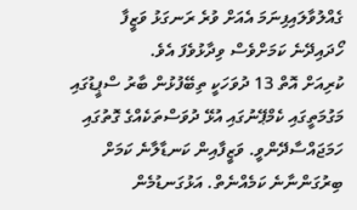ގެއްލުވާލައިފިނަމަ އެއަށް ވުރެ ރަނގަޅު ވަޒީފާ ހޯދައިދޭނެ ކަމަށްވެސް ވިދާޅުވެފަ އެވެ.
ކުރިއަށް އޮތް 13 ދުވަހަކީ ތިބޭފުޅުން ބާރު ސްޕީޑުގައި މަގުމަތީގައި ކެމްޕޭނުގައި އުޅޭ ދުވަސްތަކެއްގެ ގޮތުގައި ހަމަޖައްސާދޭންވީ. ވަޒީފާއިން ކަނޑާލާނެ ކަމަށް ބިރުގަންނާނެ ކަމެއްނެތް. އަޅުގަނޑުމެން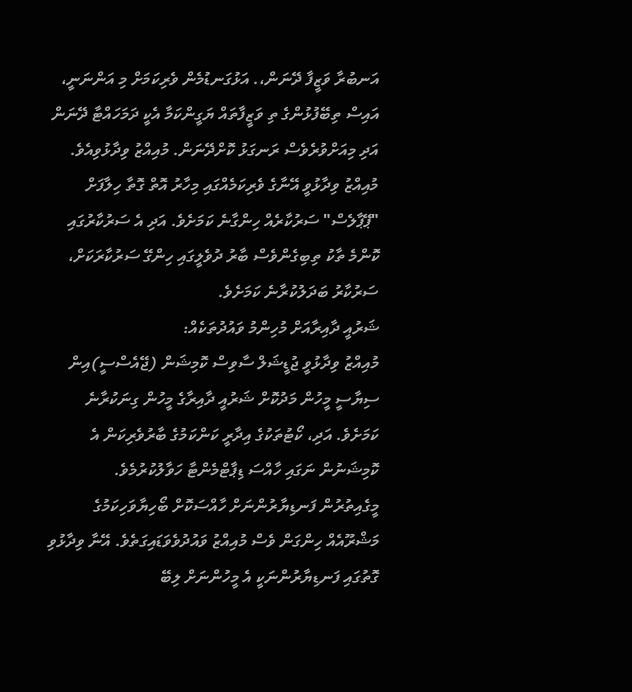އަނބުރާ ވަޒީފާ ދޭނަން،. އަޅުގަނޑުމެން ވެރިކަމަށް މި އަންނަނީ، އައިސް ތިބޭފުޅުންގެ ތި ވަޒީފާތައް ޔަގީންކަމާ އެކީ ދަމަހައްޓާ ދޭނަން އަދި މިއަށްވުރެވެސް ރަނގަޅު ކޮށްދޭނަން. މުއިއްޒު ވިދާޅުވިއެވެ.
މުއިއްޒު ވިދާޅުވީ އޭނާގެ ވެރިކަމެއްގައި މިހާރު އޮތް ގޮތާ ހިލާފަށް "ޕޭޕާލެސް" ސަރުކާރެއް ހިންގާނެ ކަމަށެވެ. އަދި އެ ސަރުކާރުގައި ކޮންމެ ތާކު ތިބިގެންވެސް ބާރު ދުވެލީގައި ހިންގޭ ސަރުކާރަކަށް، ސަރުކާރު ބަދަލުކުރާނެ ކަމަށެވެ.
ޝަރުއީ ދާއިރާއަށް މުހިންމު ވައުދުތަކެއް:
މުއިއްޒު ވިދާޅުވީ ޖުޑީޝަލް ސާވިސް ކޮމިޝަން (ޖޭއެސްސީ)އިން ސިޔާސީ މީހުން މަދުކޮށް ޝަރުއީ ދާއިރާގެ މީހުން ގިނަކުރާނެ ކަމަށެވެ. އަދި، ކޯޓުތަކުގެ އިދާރީ ކަންކަމުގެ ބާރުވެރިކަން އެ ކޮމިޝަނުން ނަގައި ހާއްސަ ޑިޕާޓްމެންޓާ ހަވާލުކުރުމެވެ.
މީގެއިތުރުން ފަނޑިޔާރުންނަށް ހާއްސަކޮށް ބޯހިޔާވަހިކަމުގެ މަޝްރޫއެއް ހިންގަން ވެސް މުއިއްޒު ވައުދުވެވަޑައިގަތެވެ. އޭނާ ވިދާޅުވި ގޮތުގައި ފަނޑިޔާރުންނަކީ އެ މީހުންނަށް ލިބޭ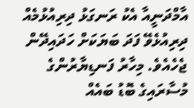އާމްދަނީއާ އެކު ރަނގަޅު ދިރިއުޅުމެއް ދިރިއުޅެވޭ ފަދަ ބަޔަކަށް ހަދައިދޭން ޖެހެއެވެ. މިހާރު ފަނޑިޔާރުންގެ މުސާރައިގެ ބޮޑު ބައެއް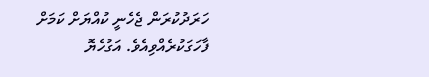ހަރަދުކުރަން ޖެހެނީ ކުއްޔަށް ކަމަށް ފާހަގަކުރެއްވިއެވެ. އަގުހެޔޮ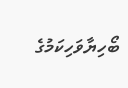ބޯހިޔާވަހިކަމުގެ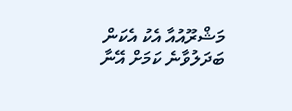މަޝްރޫއުއާ އެކު އެކަން ބަދަލުވާނެ ކަމަށް އޭނާ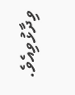ވިދާޅުވިއެވެ.